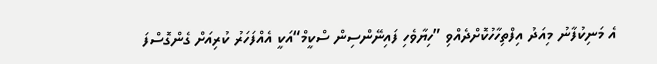އެ މަނިކުފާނު މިއަދު އިފްތިހާހުކޮށްދެއްވި ”ހިޔާވެހި ފައިނޭންސިން ސްކީމް“އަކީ އެއްފަހަރު ކުރިއަށް ގެންގޮސްފަ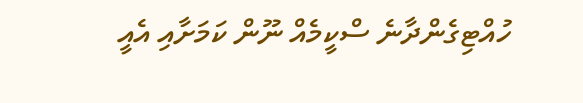ހުއްޓިގެންދާނެ ސްކީމެއް ނޫން ކަމަށާއި އެއީ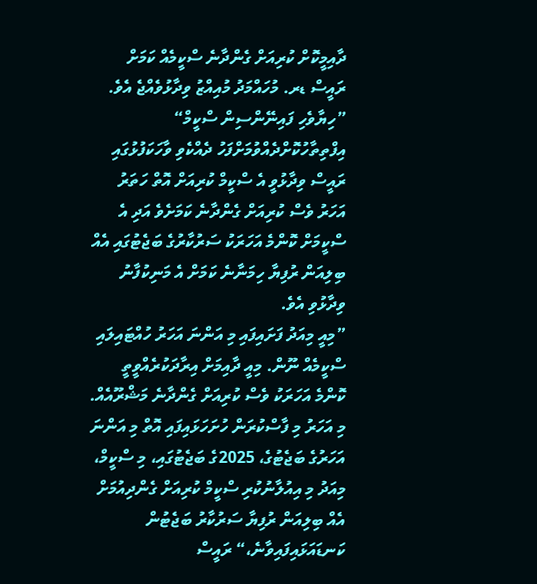ދާއިމީކޮށް ކުރިއަށް ގެންދާނެ ސްކީމެއް ކަމަށް ރައީސް ޑރ. މުހައްމަދު މުއިއްޒު ވިދާޅުވެއްޖެ އެވެ.
”ހިޔާވެހި ފައިނޭންސިން ސްކީމް“ އިފްތިތާހުކޮށްދެއްވުމަށްފަހު ދެއްކެވި ވާހަކަފުޅުގައި ރައީސް ވިދާޅުވީ އެ ސްކީމް ކުރިއަށް އޮތް ހަތަރު އަހަރު ވެސް ކުރިއަށް ގެންދާނެ ކަމަށެވެ އަދި އެ ސްކީމަށް ކޮންމެ އަހަރަކު ސަރުކާރުގެ ބަޖެޓުގައި އެއް ބިލިއަން ރުފިޔާ ހިމަނާނެ ކަމަށް އެ މަނިކުފާނު ވިދާޅުވި އެވެ.
”މިއީ މިއަދު ފަށައިފައި މި އަންނަ އަހަރު ހުއްޓައިލައި ސްކީމެއް ނޫން. މިއީ ދާއިމަށް އިރާދަކުރެއްވީތީ ކޮންމެ އަހަރަކު ވެސް ކުރިއަށް ގެންދާނެ މަޝްރޫއެއް. މި އަހަރު މި ފާސްކުރަން ހުށަހަޅައިފައި އޮތް މި އަންނަ އަހަރުގެ ބަޖެޓުގެ، 2025ގެ ބަޖެޓުގައި، މި ސްކީމް، މިއަދު މި އިއުލާނުކުރި ސްކީމް ކުރިއަށް ގެންދިއުމަށް އެއް ބިލިއަން ރުފިޔާ ސަރުކާރު ބަޖެޓުން ކަނޑައަޅައިފައިވާނެ،“ ރައީސް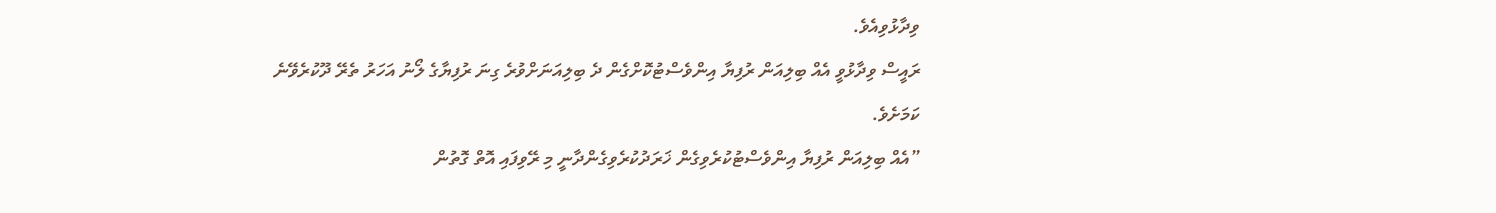ވިދާޅުވިއެވެ.
ރައީސް ވިދާޅުވީ އެއް ބިލިއަން ރުފިޔާ އިންވެސްޓުކޮށްގެން ދެ ބިލިއަނަށްވުރެ ގިނަ ރުފިޔާގެ ލޯނު އަހަރު ތެރޭ ދޫކުރެވޭނެ ކަމަށެވެ.
”އެއް ބިލިއަން ރުފިޔާ އިންވެސްޓުކުރެވިގެން ޚަރަދުކުރެވިގެންދާނީ މި ރޭވިފައި އޮތް ގޮތުން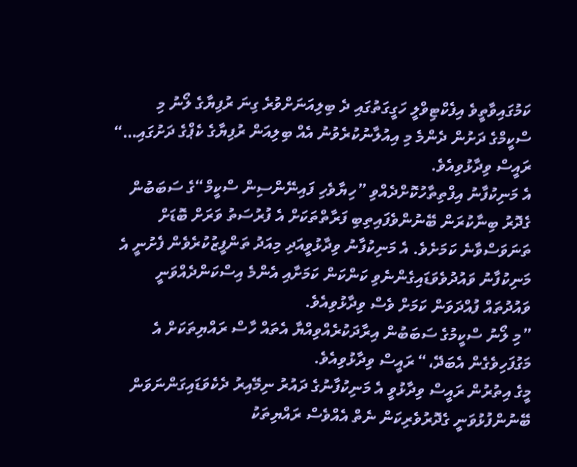ކަމުގައިވާތީވެ އިފެކްޓިވްލީ ހަގީގަތުގައި ދެ ބިލިއަނަށްވުރެ ގިނަ ރުފިޔާގެ ލޯނު މި ސްކީމްގެ ދަށުން ދެންމެ މި އިއުލާނުކުރެވުނު އެއް ބިލިއަން ރުފިޔާގެ ކެޕްގެ ދަށުގައި…“ ރައީސް ވިދާޅުވިއެވެ.
އެ މަނިކުފާނު އިފްތިތާހުކޮށްދެއްވި ”ހިޔާވެހި ފައިނޭންސިން ސްކީމް“ގެ ސަބަބުން ގެދޮރު ބިނާކުރަން ބޭނުންވެފައިތިބި ފަރާތްތަކަށް އެ ފުރުސަތު ވަރަށް ބޮޑަށް ތަނަވަސްވާނެ ކަމަށެވެ. އެ މަނިކުފާނު ވިދާޅުވީއަދި މިއަދު ތަންފީޒުކުރެވެން ފެށުނީ އެ މަނިކުފާނު ވައުދުވެވަޑައިގެންނެވި ކަންކަން ކަމަށާއި އެންމެ އިސްކަންދެއްވަނީ ވައުދުތައް ފުއްދަވަން ކަމަށް ވެސް ވިދާޅުވިއެވެ.
”މި ލޯނު ސްކީމުގެ ސަބަބުން އިރާދަކުރެއްވިއްޔާ އެތައް ހާސް ރައްޔިތަކަށް އެ މަގުފަހިވެގެން އެބަދޭ،“ ރައީސް ވިދާޅުވިއެވެ.
މީގެ އިތުރުން ރައީސް ވިދާޅުވީ އެ މަނިކުފާނުގެ ދައުރު ނިމޭއިރު ދެކެވަޑައިގަންނަވަން ބޭނުންފުޅުވަނީ ގެދޮރުވެރިކަން ނެތް އެއްވެސް ރައްޔިތަކު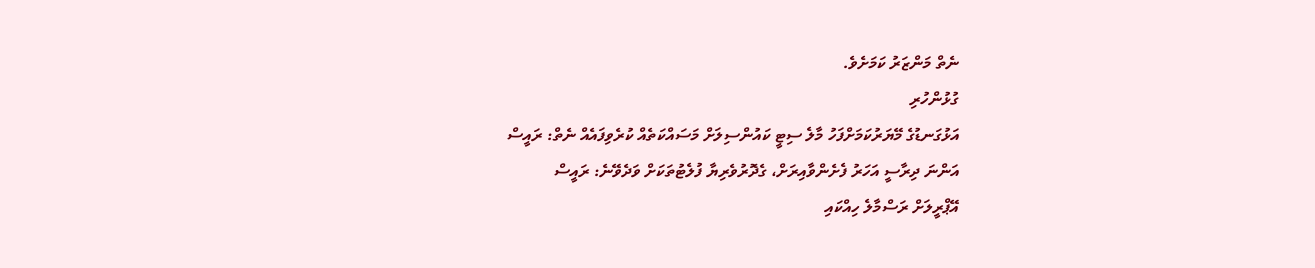ނެތް މަންޒަރު ކަމަށެވެ.
ގުޅުންހުރި
އަޅުގަނޑުގެ މޭޔަރުކަމަށްފަހު މާލެ ސިޓީ ކައުންސިލަށް މަސައްކަތެއް ކުރެވިފައެއް ނެތް: ރައީސް
އަންނަ ދިރާސީ އަހަރު ފެށެންވާއިރަށް، ގެދޮރުވެރިޔާ ފުލެޓުތަކަށް ވަދެވޭނެ: ރައީސް
އޭޕްރީލަށް ރަސްމާލެ ހިއްކައި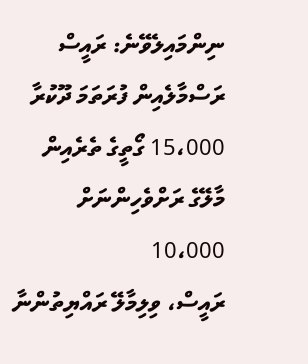ނިންމައިލެވޭނެ: ރައީސް
ރަސްމާލެއިން ފުރަތަމަ ދޫކުރާ 15،000 ގޯތީގެ ތެރެއިން މާލޭގެ ރަށްވެހިންނަށް 10،000
ރައީސް، ވިލިމާލޭ ރައްޔިތުންނާ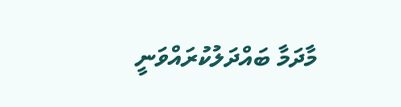މާދަމާ ބައްދަލުކުރައްވަނީ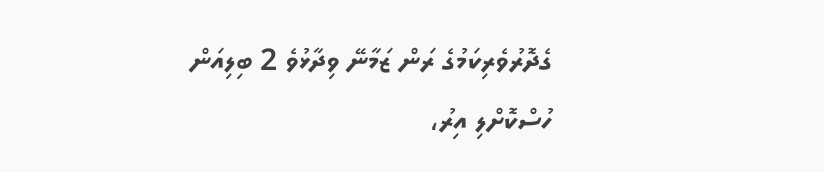ގެދޮރުވެރިކަމުގެ ރަން ޒަމާނޭ ވިދާޅުވެ 2 ބިލިއަން ހުސްކޮށްލި އިރު،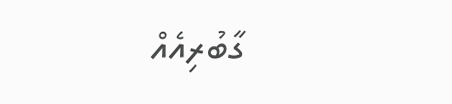ގާބުރިއެއް